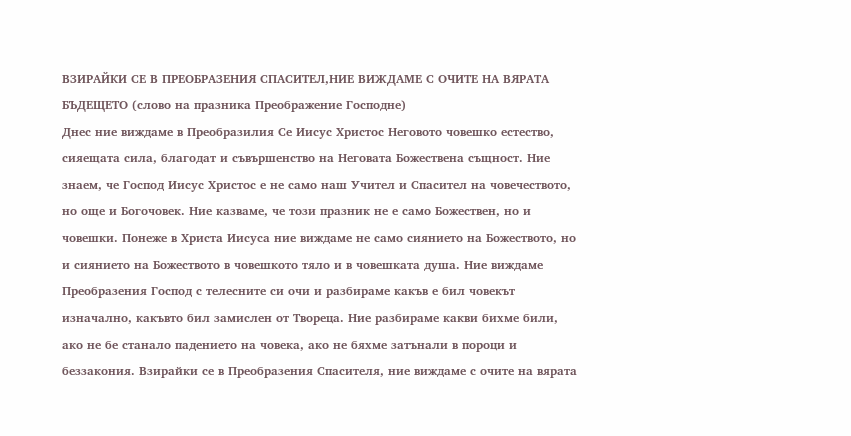ВЗИРАЙКИ СЕ В ПРЕОБРАЗЕНИЯ СПАСИТЕЛ,НИЕ ВИЖДАМЕ С ОЧИТЕ НА ВЯРАТА БЪДЕЩЕТО (слово на празника Преображение Господне)
Днес ние виждаме в Преобразилия Се Иисус Христос Неговото човешко естество, сияещата сила, благодат и съвършенство на Неговата Божествена същност. Ние знаем, че Господ Иисус Христос е не само наш Учител и Спасител на човечеството, но още и Богочовек. Ние казваме, че този празник не е само Божествен, но и човешки. Понеже в Христа Иисуса ние виждаме не само сиянието на Божеството, но и сиянието на Божеството в човешкото тяло и в човешката душа. Ние виждаме Преобразения Господ с телесните си очи и разбираме какъв е бил човекът изначално, какъвто бил замислен от Твореца. Ние разбираме какви бихме били, ако не бе станало падението на човека, ако не бяхме затънали в пороци и беззакония. Взирайки се в Преобразения Спасителя, ние виждаме с очите на вярата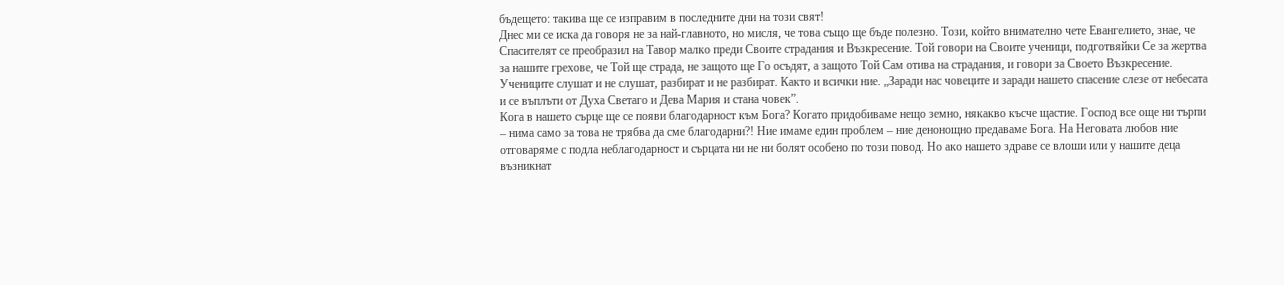бъдещето: такива ще се изправим в последните дни на този свят!
Днес ми се иска да говоря не за най-главното, но мисля, че това също ще бъде полезно. Този, който внимателно чете Евангелието, знае, че Спасителят се преобразил на Тавор малко преди Своите страдания и Възкресение. Той говори на Своите ученици, подготвяйки Се за жертва за нашите грехове, че Той ще страда, не защото ще Го осъдят, а защото Той Сам отива на страдания, и говори за Своето Възкресение. Учениците слушат и не слушат, разбират и не разбират. Както и всички ние. „Заради нас човеците и заради нашето спасение слезе от небесата и се въплъти от Духа Светаго и Дева Мария и стана човек”.
Кога в нашето сърце ще се появи благодарност към Бога? Когато придобиваме нещо земно, някакво късче щастие. Господ все още ни търпи – нима само за това не трябва да сме благодарни?! Ние имаме един проблем – ние денонощно предаваме Бога. На Неговата любов ние отговаряме с подла неблагодарност и сърцата ни не ни болят особено по този повод. Но ако нашето здраве се влоши или у нашите деца възникнат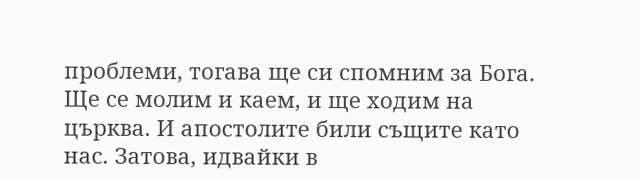проблеми, тогава ще си спомним за Бога. Ще се молим и каем, и ще ходим на църква. И апостолите били същите като нас. Затова, идвайки в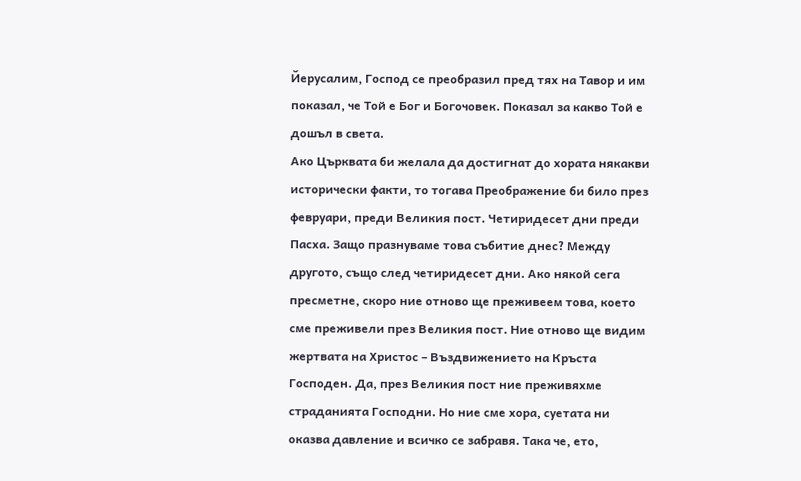Йерусалим, Господ се преобразил пред тях на Тавор и им показал, че Той е Бог и Богочовек. Показал за какво Той е дошъл в света.
Ако Църквата би желала да достигнат до хората някакви исторически факти, то тогава Преображение би било през февруари, преди Великия пост. Четиридесет дни преди Пасха. Защо празнуваме това събитие днес? Между другото, също след четиридесет дни. Ако някой сега пресметне, скоро ние отново ще преживеем това, което сме преживели през Великия пост. Ние отново ще видим жертвата на Христос – Въздвижението на Кръста Господен. Да, през Великия пост ние преживяхме страданията Господни. Но ние сме хора, суетата ни оказва давление и всичко се забравя. Така че, ето,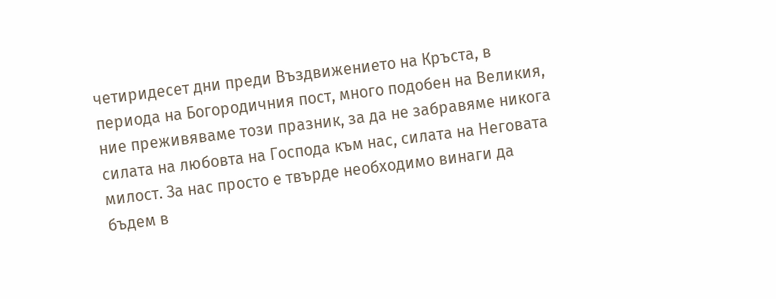четиридесет дни преди Въздвижението на Кръста, в периода на Богородичния пост, много подобен на Великия, ние преживяваме този празник, за да не забравяме никога силата на любовта на Господа към нас, силата на Неговата милост. За нас просто е твърде необходимо винаги да бъдем в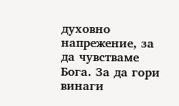духовно напрежение, за да чувстваме Бога. За да гори винаги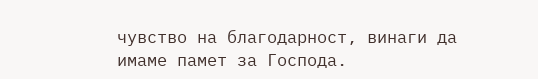чувство на благодарност, винаги да имаме памет за Господа.